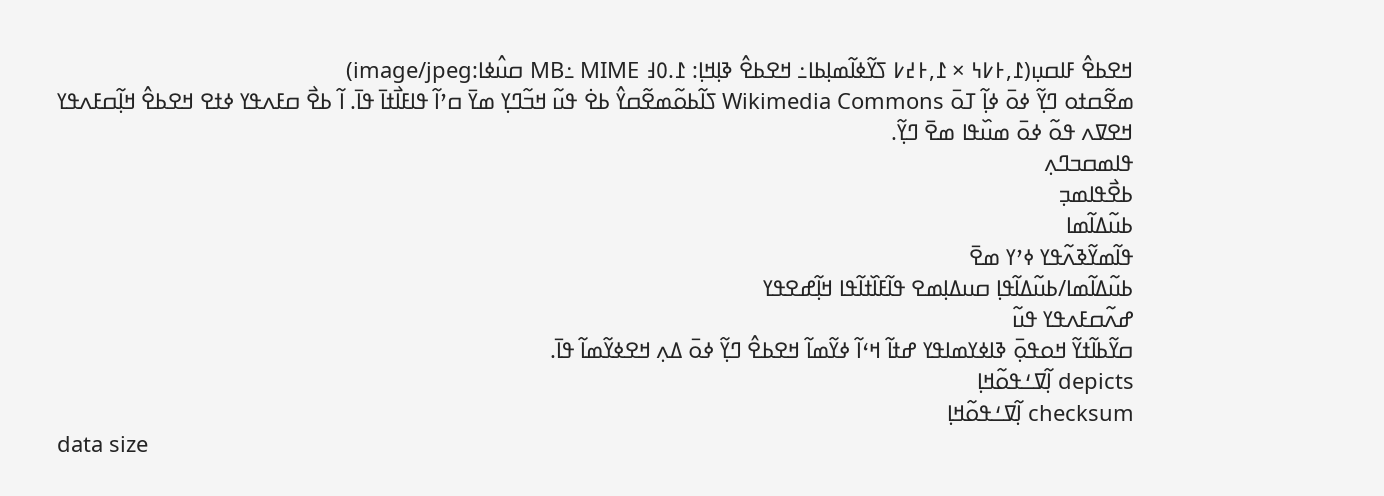ߞߐߕߐ߮ ߓߊߛߎ߲(߁,߅߇߆ × ߁,߅߄߇ ߖߌ߬ߦߊ߬ߘߊ߲ߕߊ߸ ߞߐߕߐ߮ ߢߊ߲ߞߊ߲: ߁.߀߃ MB߸ MIME ߛߎ߮ߦߊ:image/jpeg)
ߘߐ߬ߛߙߋ ߣߌ߲߬ ߦߋ߫ ߦߊ߲߬ ߠߋ߫ Wikimedia Commons ߖߊ߬ߕߋ߬ߘߐ߬ߛߌ߮ ߕߐ߭ ߟߎ߬ ߞߏ߬ߣߌ߲ ߘߌ߫ ߛߴߊ߬ ߟߊߓߊ߯ߙߊ߫ ߟߊ߫. ߊ߬ ߕߐ߯ ߛߓߍߟߌ ߦߙߐ ߞߐߕߐ߮ ߞߊ߲߬ߛߓߍߟߌ ߞߐߜߍ ߟߋ߬ ߦߋ߫ ߘߎ߰ߟߊ ߘߐ߫ ߣߌ߲߬.
ߟߊߘߛߏߣߍ߲
ߕߐ߯ߟߊߘߏ߲
ߕߎ߬ߡߊ߬ߘߊ
ߟߊ߬ߘߌ߬ߢߍ߬ߟߌ ߦߴߌ ߘߐ߫
ߕߎ߬ߡߊ߬ߘߊ/ߕߎ߬ߡߊ߬ߟߊ߲ ߛߎߡߊ߲ߘߐ ߟߊ߬ߓߊ߰ߙߊ߬ߟߊ ߞߊ߲߬ߝߐߟߌ
ߝߍ߬ߛߓߍߟߌ ߟߎ߬
ߛߌ߬ߕߊ߬ߙߌ߬ ߞߋߟߋ߲߫ ߢߊߦߌߘߊߟߌ ߝߙߊ߬ ߞߵߊ߬ ߦߌ߬ߘߊ߬ ߞߐߕߐ߮ ߣߌ߲߬ ߦߋ߫ ߡߍ߲ ߞߐߦߌ߬ߘߊ߬ ߟߊ߫.
depicts ߊ߲߬ߜߑߟߋ߬ߞߊ߲
checksum ߊ߲߬ߜߑߟߋ߬ߞߊ߲
data size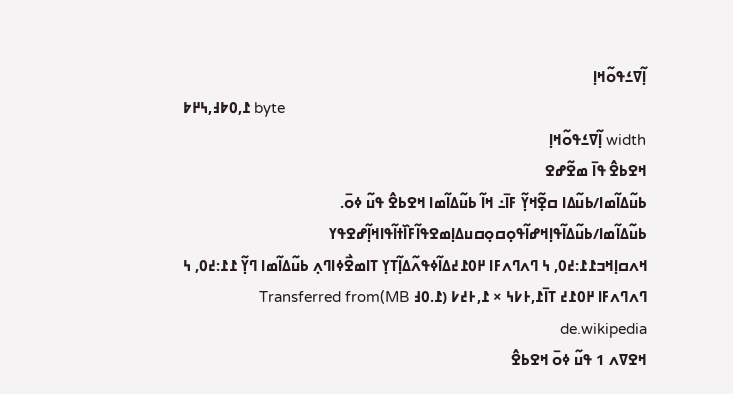ߊ߲߬ߜߑߟߋ߬ߞߊ߲
߁,߀߈߃,߆߂߈ byte
width ߊ߲߬ߜߑߟߋ߬ߞߊ߲
ߞߐߕߐ߮ ߟߊ߫ ߘߐ߬ߝߐ
ߕߎ߬ߡߊ߬ߘߊ/ߕߎ߬ߡߊ ߛߐ߲߬ߞߌ߲߬ ߓߊ߫߸ ߞߊ߬ ߕߎ߬ߡߊ߬ߘߊ ߞߐߕߐ߮ ߟߎ߬ ߦߋ߫.
ߕߎ߬ߡߊ߬ߘߊ/ߕߎ߬ߡߊ߬ߟߊ߲ߞߝߊ߬ߟߋ߲ߛߋ߲ߛߎߡߊ߲ߘߐߟߊ߬ߓߊ߰ߙߊ߬ߟߊߞߊ߲߬ߝߐߟߌ
ߞߍߛߊ߲ߞߏ߁߁:߄߀, ߆ ߣߍߣߍߓߊ ߂߀߁߄ߡߊ߬ߦߟߍ߬ߡߊ߲߬ߠߌ߲ ߠߊߘߐ߯ߦߊߣߍ߲ ߕߎ߬ߡߊ߬ߘߊ ߣߌ߲߬ ߁߁:߄߀, ߆ ߣߍߣߍߓߊ ߂߀߁߄ ߠߊ߫߁,߅߇߆ × ߁,߅߄߇ (߁.߀߃ MB)Transferred from de.wikipedia
ߞߐߜߍ 1 ߟߎ߬ ߦߋ߫ ߞߐߕߐ߮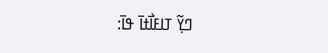ߣߌ߲߬ ߠߊߓߊ߯ߙߊ߫ ߟߊ߫: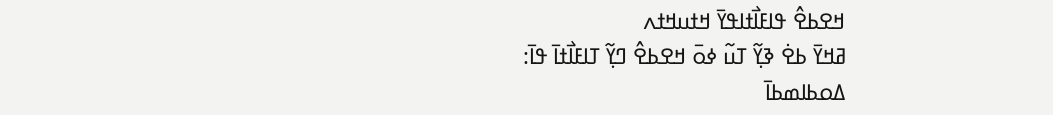ߞߐߕߐ߮ ߟߊߓߊ߯ߙߊߟߌ߫ ߞߙߎߞߙߍ
ߥߞߌ߫ ߕߐ߭ ߢߌ߲߬ ߠߎ߬ ߦߋ߫ ߞߐߕߐ߮ ߣߌ߲߬ ߠߊߓߊ߯ߙߊ߫ ߟߊ߫:
ߡߋߕߊߘߕߊ߫